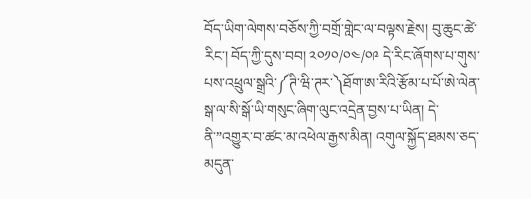བོད་ཡིག་ལེགས་བཅོས་ཀྱི་བགྲོ་གླེང་ལ་བལྟས་རྗེས། བུ་ཆུང་ཚེ་རིང་། བོད་ཀྱི་དུས་བབ། ༢༠༡༠/༠༤/༠༩ དེ་རིང་ཞོགས་པ་གུས་པས་འཕྲུལ་སྒྲའི་༼ཊི་ཝི་ཊར་༽ཐོག་ཨ་རིའི་རྩོམ་པ་པོ་ཨེ་ལེན་སྒ་ལ་སི་སྒོ་ཡི་གསུང་ཞིག་ལུང་འདྲེན་བྱས་པ་ཡིན། དེ་ནི་”འགྱུར་བ་ཚང་མ་འཕེལ་རྒྱས་མིན། འགུལ་སྐྱོད་ཐམས་ཅད་མདུན་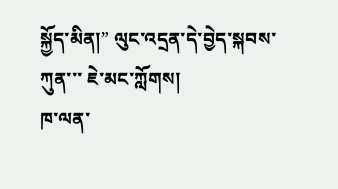སྐྱོད་མིན།” ལུང་འདྲན་དེ་བྱེད་སྐབས་ཀུན་་་ ཇེ་མང་ཀློགས།
ཁ་ལན་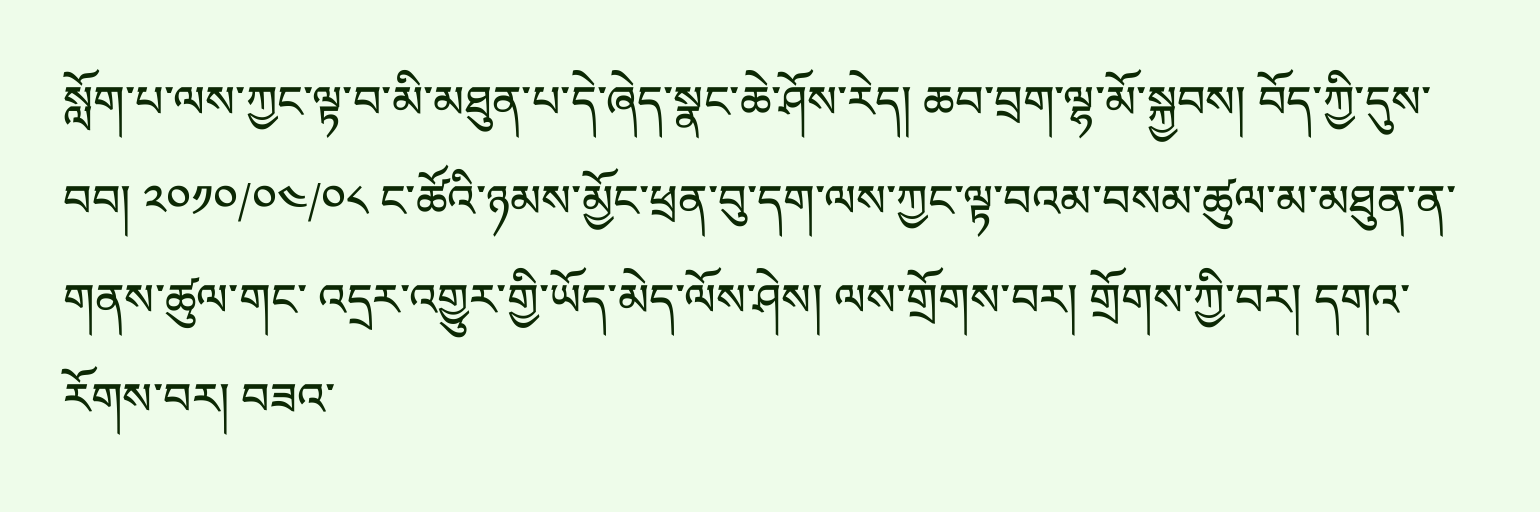སློག་པ་ལས་ཀྱང་ལྟ་བ་མི་མཐུན་པ་དེ་ཞེད་སྣང་ཆེ་ཤོས་རེད། ཆབ་བྲག་ལྷ་མོ་སྐྱབས། བོད་ཀྱི་དུས་བབ། ༢༠༡༠/༠༤/༠༨ ང་ཚོའི་ཉམས་མྱོང་ཕྲན་བུ་དག་ལས་ཀྱང་ལྟ་བའམ་བསམ་ཚུལ་མ་མཐུན་ན་གནས་ཚུལ་གང་ འདྲར་འགྱུར་གྱི་ཡོད་མེད་ལོས་ཤེས། ལས་གྲོགས་བར། གྲོགས་ཀྱི་བར། དགའ་རོགས་བར། བཟའ་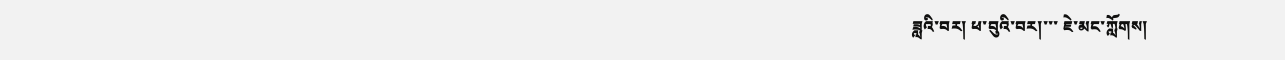ཟླའི་བར། ཕ་བུའི་བར།་་་ ཇེ་མང་ཀློགས།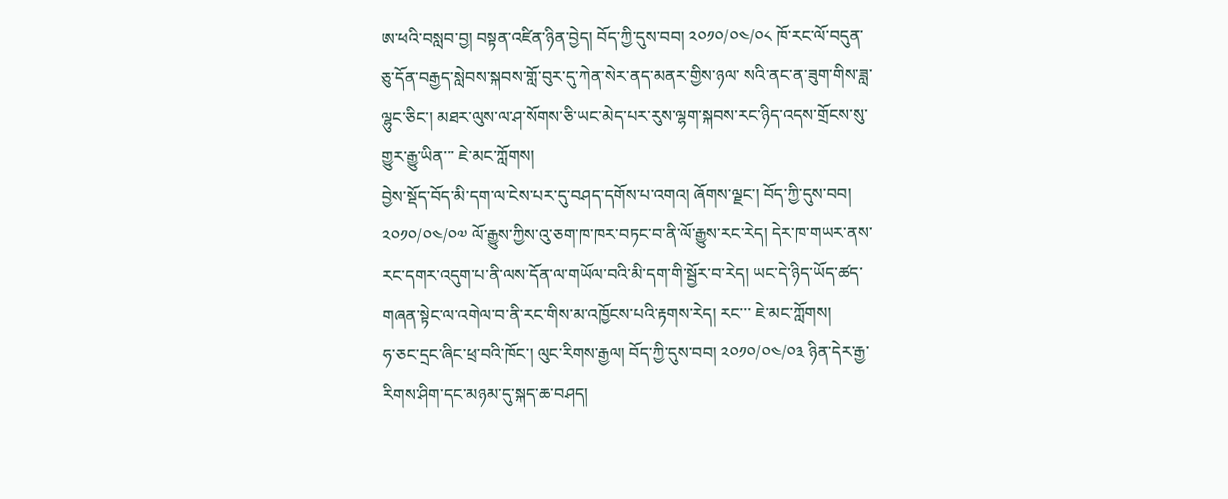ཨ་ཕའི་བསླབ་བྱ། བསྟན་འཛིན་ཉིན་བྱེད། བོད་ཀྱི་དུས་བབ། ༢༠༡༠/༠༤/༠༨ ཁོ་རང་ལོ་བདུན་ཅུ་དོན་བརྒྱད་སླེབས་སྐབས་གློ་བུར་དུ་ཀེན་སེར་ནད་མནར་གྱིས་ཉལ་ སའི་ནང་ན་ཟུག་གིས་ཟླ་ལྷུང་ཅིང་། མཐར་ལུས་ལ་ཤ་སོགས་ཅི་ཡང་མེད་པར་རུས་ལྷག་སྐབས་རང་ཉིད་འདས་གྲོངས་སུ་ གྱུར་རྒྱུ་ཡིན་་་ ཇེ་མང་ཀློགས།
བྱེས་སྡོད་བོད་མི་དག་ལ་ངེས་པར་དུ་བཤད་དགོས་པ་འགའ། ཞོགས་ལྗང་། བོད་ཀྱི་དུས་བབ། ༢༠༡༠/༠༤/༠༧ ལོ་རྒྱུས་ཀྱིས་འུ་ཅག་ཁ་ཁར་བཏང་བ་ནི་ལོ་རྒྱུས་རང་རེད། དེར་ཁ་གཡར་ནས་རང་དགར་འདུག་པ་ནི་ལས་དོན་ལ་གཡོལ་བའི་མི་དག་གི་སྦྱོར་བ་རེད། ཡང་དེ་ཉིད་ཡོད་ཚད་གཞན་སྟེང་ལ་འགེལ་བ་ནི་རང་གིས་མ་འཁྱོངས་པའི་རྟགས་རེད། རང་་་ ཇེ་མང་ཀློགས།
ཧ་ཅང་དྲང་ཞིང་ཕྲ་བའི་ཁོང་། ལུང་རིགས་རྒྱལ། བོད་ཀྱི་དུས་བབ། ༢༠༡༠/༠༤/༠༣ ཉིན་དེར་རྒྱ་རིགས་ཤིག་དང་མཉམ་དུ་སྐད་ཆ་བཤད།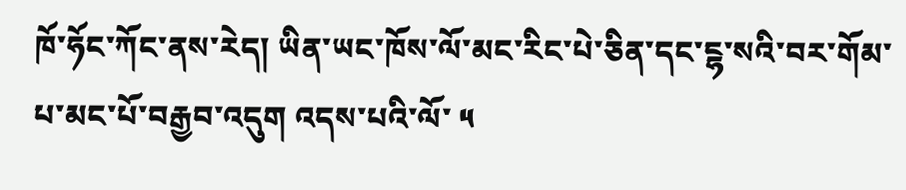ཁོ་ཧོང་ཀོང་ནས་རེད། ཡིན་ཡང་ཁོས་ལོ་མང་རིང་པེ་ཅིན་དང་ངྷ་སའི་བར་གོམ་པ་མང་པོ་བརྒྱབ་འདུག འདས་པའི་ལོ་ ༥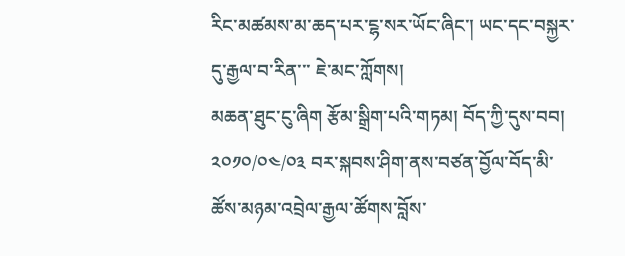རིང་མཚམས་མ་ཆད་པར་ངྷ་སར་ཡོང་ཞིང་། ཡང་དང་བསྐྱར་དུ་རྒྱལ་བ་རིན་་་ ཇེ་མང་ཀློགས།
མཆན་ཐུང་ངུ་ཞིག རྩོམ་སྒྲིག་པའི་གཏམ། བོད་ཀྱི་དུས་བབ། ༢༠༡༠/༠༤/༠༣ བར་སྐབས་ཤིག་ནས་བཙན་བྱོལ་བོད་མི་ཚོས་མཉམ་འབྲེལ་རྒྱལ་ཚོགས་བློས་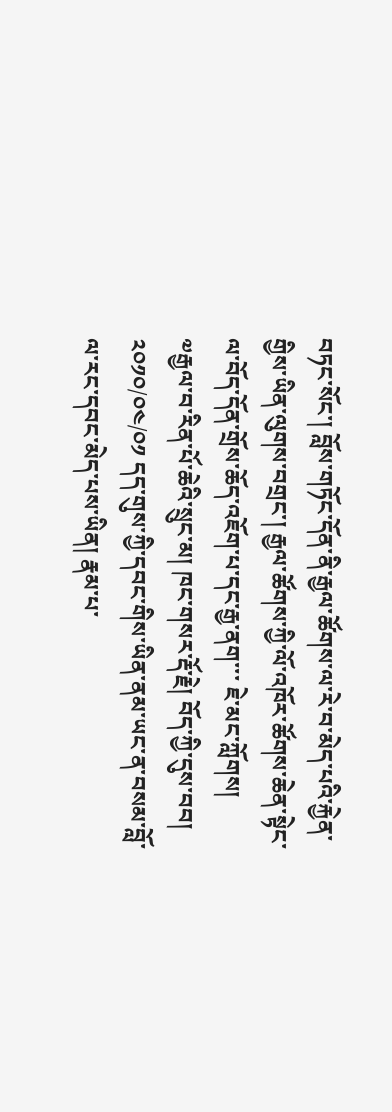བཏང་སོང་། བློས་གཏོང་དོན་ནི་རྒྱལ་ཚོགས་ལ་རེ་བ་མེད་པའི་རྐྱེན་གྱིས་ཡིན་ལུགས་བགྲང་། རྒྱལ་ཚོགས་ཀྱི་ལོ་འཁོར་ཚོགས་ཆེན་སྟེང་ལ་བོད་དོན་གྲོས་ཆོད་འཇོག་པ་དང་རྒྱ་ནག་་་ ཇེ་མང་ཀློགས།
༧རྒྱལ་བ་རིན་པོ་ཆེའི་སྲུང་མ། ཁང་གསར་རྡོ་རྗེ། བོད་ཀྱི་དུས་བབ། ༢༠༡༠/༠༤/༠༡ དད་གུས་ཀྱི་དབང་གིས་ཡིན་ནམ་ཡང་ན་བསམ་བློ་ལ་རང་དབང་མེད་པས་ཡིན། རྣམ་པ་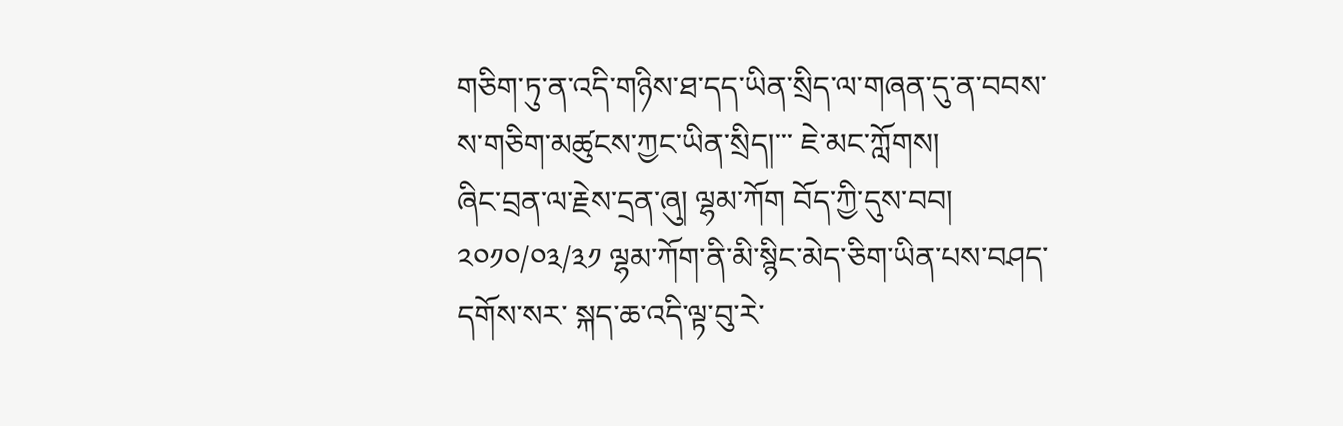གཅིག་ཏུ་ན་འདི་གཉིས་ཐ་དད་ཡིན་སྲིད་ལ་གཞན་དུ་ན་བབས་ས་གཅིག་མཚུངས་ཀྱང་ཡིན་སྲིད།་་་ ཇེ་མང་ཀློགས།
ཞིང་བྲན་ལ་རྗེས་དྲན་ཞུ། ལྷམ་ཀོག བོད་ཀྱི་དུས་བབ། ༢༠༡༠/༠༣/༣༡ ལྷམ་ཀོག་ནི་མི་སྙིང་མེད་ཅིག་ཡིན་པས་བཤད་དགོས་སར་ སྐད་ཆ་འདི་ལྟ་བུ་རེ་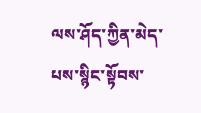ལས་ཤོད་ཀྱིན་མེད་པས་སྙིང་སྟོབས་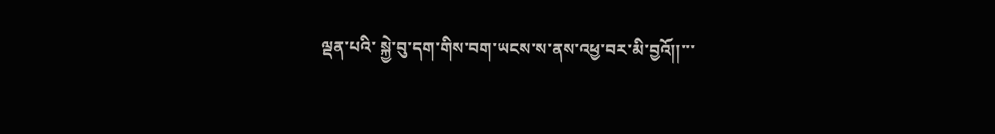ལྡན་པའི་ སྐྱེ་བུ་དག་གིས་བག་ཡངས་ས་ནས་འཕྱ་བར་མི་བྱའོ།།་་་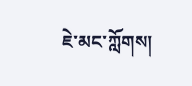ཇེ་མང་ཀློགས།